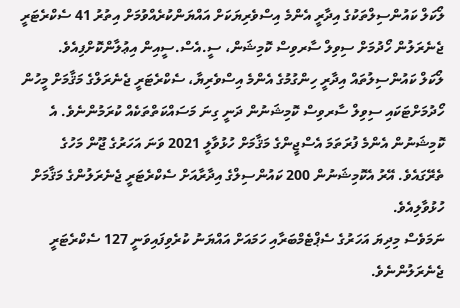ލޯކަލް ކައުންސިލްތަކުގެ އިދާރީ އެންމެ އިސްވެރިޔަކަށް އައްޔަންކުރެއްވުމަށް އިތުރު 41 ސެކްރެޓަރީ ޖެނެރަލުން ހޯދުމަށް ސިވިލް ސާރވިސް ކޮމިޝަން، ސީ.އެސް.ސީއިން އިޢުލާންކޮށްފިއެވެ.
ލޯކަލް ކައުންސިލުތައް އިދާރީ ހިންގުމުގެ އެންމެ އިސްވެރިޔާ، ސެކްރެޓަރީ ޖެނެރަލްގެ މަޤާމަށް މީހުން ހޯދުމަށްޓަކައި ސިވިލް ސާރވިސް ކޮމިޝަނުން ދަނީ ގިނަ މަސައްކަތްތަކެއް ކުރަމުންނެވެ. އެ ކޮމިޝަނުން އެންމެ ފުރަތަމަ އެސްޖީންގެ މަޤާމަށް ހުޅުވާލީ 2021 ވަނަ އަހަރުގެ ޖޫން މަހުގެ ތެރޭގައެވެ. އޭރު އެކޮމިޝަނުން 200 ކައުންސިލްގެ އިދާރާއަށް ސެކްރެޓަރީ ޖެނެރަލުންގެ މަޤާމަށް ހުޅުވާލިއެވެ.
ނަމަވެސް މިދިޔަ އަހަރުގެ ސެޕްޓެމްބަރާއި ހަމައަށް އައްޔަނު ކުރެވިފައިވަނީ 127 ސެކްރެޓަރީ ޖެނެރަލުންނެވެ.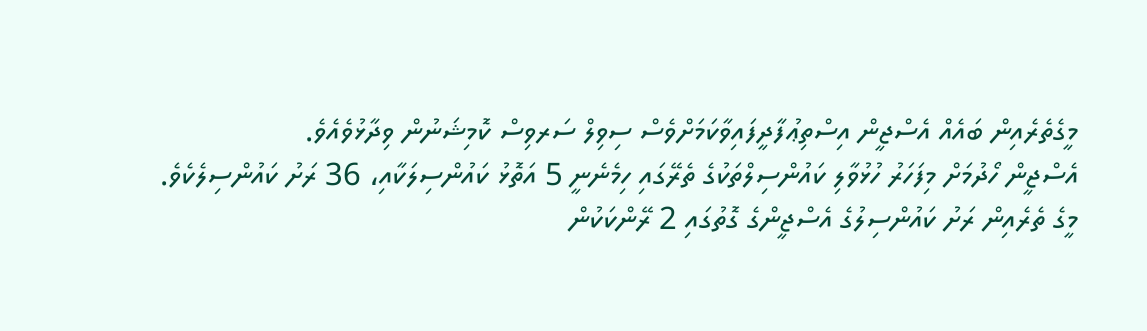މީގެތެރެއިން ބައެއް އެސްޖީން އިސްތިޢުފާދީފައިވާކަމަށްވެސް ސިވިލް ސަރވިސް ކޮމިޝަނުން ވިދާޅުވެއެވެ.
އެސްޖީން ހޯދުމަށް މިފަހަރު ހުޅުވާލި ކައުންސިލްތަކުގެ ތެރޭގައި ހިމެނެނީ 5 އަތޮޅު ކައުންސިލަކާއި، 36 ރަށު ކައުންސިލެކެވެ. މީގެ ތެރެއިން ރަށު ކައުންސިލުގެ އެސްޖީންގެ ގޮތުގައި 2 ރޭންކަކުން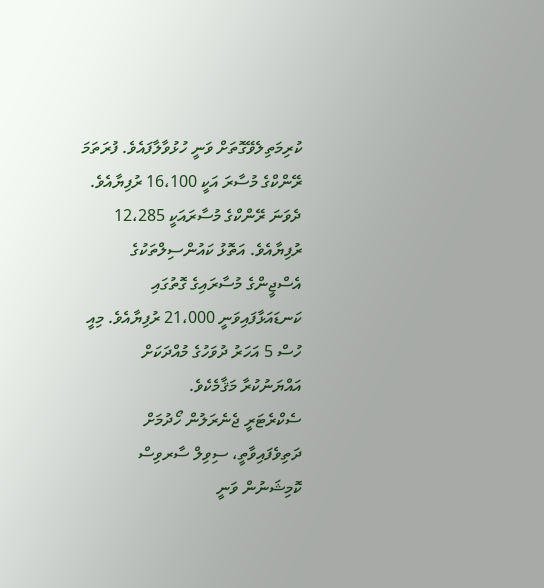ކުރިމަތިލެވޭގޮތަށް ވަނީ ހުޅުވާލާފައެވެ. ފުރަތަމަ ރޭންކްގެ މުސާރަ އަކީ 16،100 ރުފިޔާއެވެ. ދެވަނަ ރޭންކްގެ މުސާރައަކީ 12،285 ރުފިޔާއެވެ. އަތޮޅު ކައުންސިލްތަކުގެ އެސްޖީންގެ މުސާރައިގެ ގޮތުގައި ކަނޑައަޅާފައިވަނީ 21،000 ރުފިޔާއެވެ. މިއީ ހުސް 5 އަހަރު ދުވަހުގެ މުއްދަކަށް އައްޔަނުކުރާ މަޤާމެކެވެ.
ސެކްރެޓަރީ ޖެނެރަލުން ހޯދުމަށް ދަތިވެފައިވާތީ، ސިވިލް ސާރވިސް ކޮމިޝަނުން ވަނީ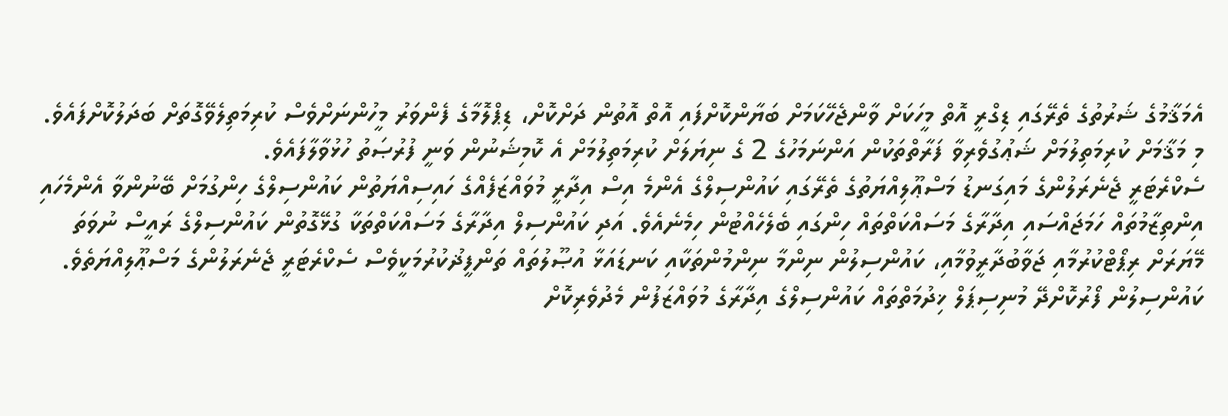އެމަޤާމުގެ ޝަރުތުގެ ތެރޭގައި ޑިގްރީ އޮތް މީހަކަށް ވާންޖެހޭކަމަށް ބަޔާންކޮށްފައި އޮތް އޮތުން ދަށްކޮށް، ޑިޕްލޮމާގެ ފެންވަރު މީހުންނަށްވެސް ކުރިމަތިލެވޭގޮތަށް ބަދަލުކޮށްފައެވެ. މި މަޤާމަށް ކުރިމަތިލުމަށް ޝަޢުގުވެރިވާ ފަރާތްތަކުން އަންނަމަހުގެ 2 ގެ ނިޔަލަށް ކުރިމަތިލުމަށް އެ ކޮމިޝަނުން ވަނީ ފުރުޞަތު ހުޅުވާލާފައެވެ.
ސެކްރެޓަރީ ޖެނެރަލުންގެ މައިގަނޑު މަސްޢޫލިއްޔަތުގެ ތެރޭގައި ކައުންސިލްގެ އެންމެ އިސް އިދާރީ މުވައްޒަފެއްގެ ހައިސިއްޔަތުން ކައުންސިލްގެ ހިންގުމަށް ބޭނުންވާ އެންމެހައި އިންތިޒާމުތައް ހަމަޖައްސައި އިދާރާގެ މަސައްކަތްތައް ހިންގައި ބެލެހެއްޓުން ހިމެނެއެވެ. އަދި ކައުންސިލް އިދާރާގެ މަސައްކަތްތަކާ ގުޅޭގޮތުން ކައުންސިލްގެ ރައީސް ނުވަތަ މޭޔަރަށް ރިޕޯޓްކުރުމާއި ޖަވާބުދާރީވުމާއި، ކައުންސިލުން ނިންމާ ނިންމުންތަކާއި ކަނޑައަޅާ އުޞޫލުތައް ތަންފީޛުކުރުމަކީވެސް ސެކްރެޓަރީ ޖެނެރަލުންގެ މަސްޢޫލިއްޔަތެވެ.
ކައުންސިލުން ފޯރުކޮށްދޭ މުނިސިޕަލް ޚިދުމަތްތައް ކައުންސިލްގެ އިދާރާގެ މުވައްޒަފުން މެދުވެރިކޮށް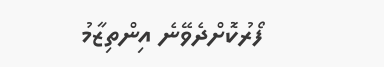ފޯރުކޮށްދެވޭނެ އިންތިޒާމު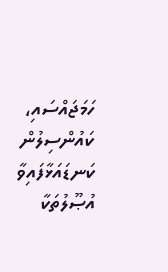ހަމަޖައްސައި، ކައުންސިލުން ކަނޑައަޅާފައިވާ އުޞޫލުތަކާ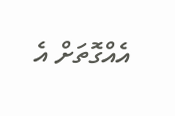އެއްގޮތަށް އެ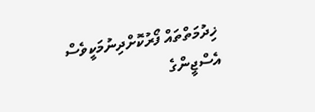ޚިދުމަތްތައް ފޯރުކޮށްދިނުމަކީވެސް އެސްޖީންގެ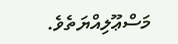މަސްޢޫލިއްޔަތެވެ.